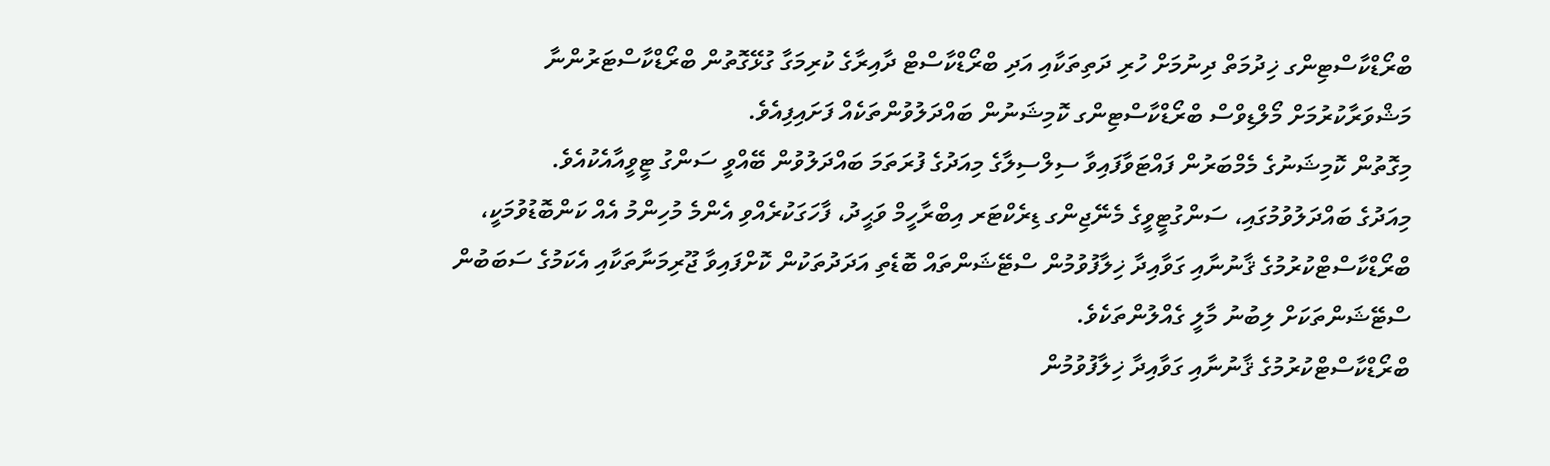ބްރޯޑްކާސްޓިންގ ޚިދުމަތް ދިނުމަށް ހުރި ދަތިތަކާއި އަދި ބްރޯޑްކާސްޓް ދާއިރާގެ ކުރިމަގާ ގުޅޭގޮތުން ބްރޯޑްކާސްޓަރުންނާ މަޝްވަރާކުރުމަށް މޯލްޑިވްސް ބްރޯޑްކާސްޓިންގ ކޮމިޝަނުން ބައްދަލުވުންތަކެއް ފަށައިފިއެވެ.
މިގޮތުން ކޮމިޝަނުގެ މެމްބަރުން ފައްޓަވާފައިވާ ސިލްސިލާގެ މިއަދުގެ ފުރަތަމަ ބައްދަލުވުން ބޭއްވީ ސަންގު ޓީވީއާއެކުއެވެ.
މިއަދުގެ ބައްދަލުވުމުގައި، ސަންގުޓީވީގެ މެނޭޖިންގ ޑިރެކްޓަރ އިބްރާހީމް ވަޙީދު، ފާހަގަކުރެއްވި އެންމެ މުހިންމު އެއް ކަންބޮޑުވުމަކީ، ބްރޯޑްކާސްޓްކުރުމުގެ ޤާނުނާއި ގަވާއިދާ ޚިލާފުވުމުން ސްޓޭޝަންތައް ބޮޑެތި އަދަދުތަކުން ކޮށްފައިވާ ޖޫރިމަނާތަކާއި އެކަމުގެ ސަބަބުން ސްޓޭޝަންތަކަށް ލިބުނު މާލީ ގެއްލުންތަކެވެ.
ބްރޯޑްކާސްޓްކުރުމުގެ ޤާނުނާއި ގަވާއިދާ ޚިލާފުވުމުން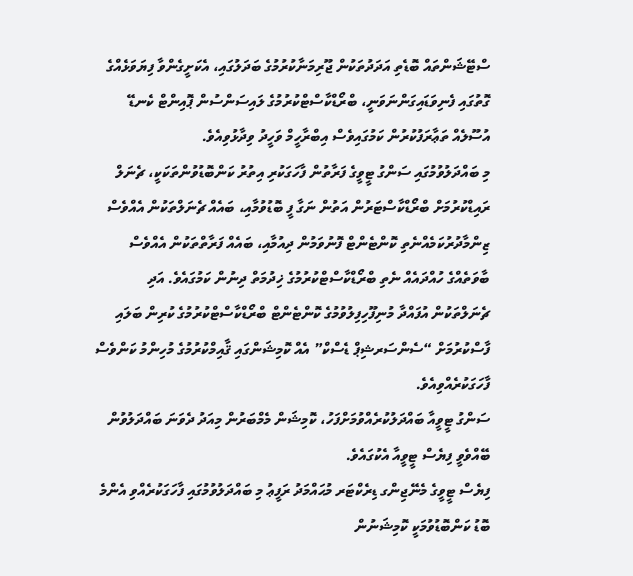ސްޓޭޝަންތައް ބޮޑެތި އަދަދުތަކުން ޖޫރިމަނާކުރުމުގެ ބަދަލުގައި، އެކަށީގެންވާ ފިޔަވަޅެއްގެ ގޮތުގައި ފެނިވަޑައިގަންނަވަނީ، ބްރޯޑްކާސްޓްކުރުމުގެ ލައިސަންސުން ޕޮއިންޓް ކެނޑޭ އުސޫލެއް ތަޢާރަފުކުރުން ކަމުގައިވެސް އިބްރާހީމް ވަހީދު ވިދާޅުވިއެވެ.
މި ބައްދަލުވުމުގައި ސަންގު ޓީވީގެ ފަރާތުން ފާހަގަކުރި އިތުރު ކަންބޮޑުވުންތަކަކީ، ޗެނަލް ރައިޑްކުރުމަށް ބްރޯޑްކާސްޓަރުން އަތުން ނަގާ ފީ ބޮޑުވުމާއި، ބައެއް ޗެނަލްތަކުން އެއްވެސް ޒިންމާދުރުކަމެއްނެތި ކޮންޓެންޓް ފޮނުވަމުން ދިއުމާއި، ބައެއް ފަރާތްތަކުން އެއްވެސް ބާވަތެއްގެ ހުއްދައެއް ނެތި ބްރޯޑްކާސްޓްކުރުމުގެ ޚިދުމަތް ދިނުން ކަމުގައެވެ. އަދި ޗެނަލްތަކުން އުފައްދާ މުނިފޫހިފިލުވުމުގެ ކޮންޓެންޓް ބްރޯޑްކާސްޓްކުރުމުގެ ކުރިން ބަލައި ފާސްކުރުމަށް “ސެންސަރޝިޕް ޑެސްކް” އެއް ކޮމިޝަންގައި ޤާއިމްކުރުމުގެ މުހިންމު ކަންވެސް ފާހަގަކުރެއްވިއެވެ.
ސަންގު ޓީވީއާ ބައްދަލުކުރެއްވުމަށްފަހު، ކޮމިޝަން މެމްބަރުން މިއަދު ދެވަނަ ބައްދަލުވުން ބޭއްވެވީ ފިޔެސް ޓީވީއާ އެކުގައެވެ.
ފިޔެސް ޓީވީގެ މެނޭޖިންގ ޑިރެކްޓަރ މުޙައްމަދު ރަފީޢު މި ބައްދަލުވުމުގައި ފާހަގަކުރެއްވި އެންމެ ބޮޑު ކަންބޮޑުވުމަކީ ކޮމިޝަނުން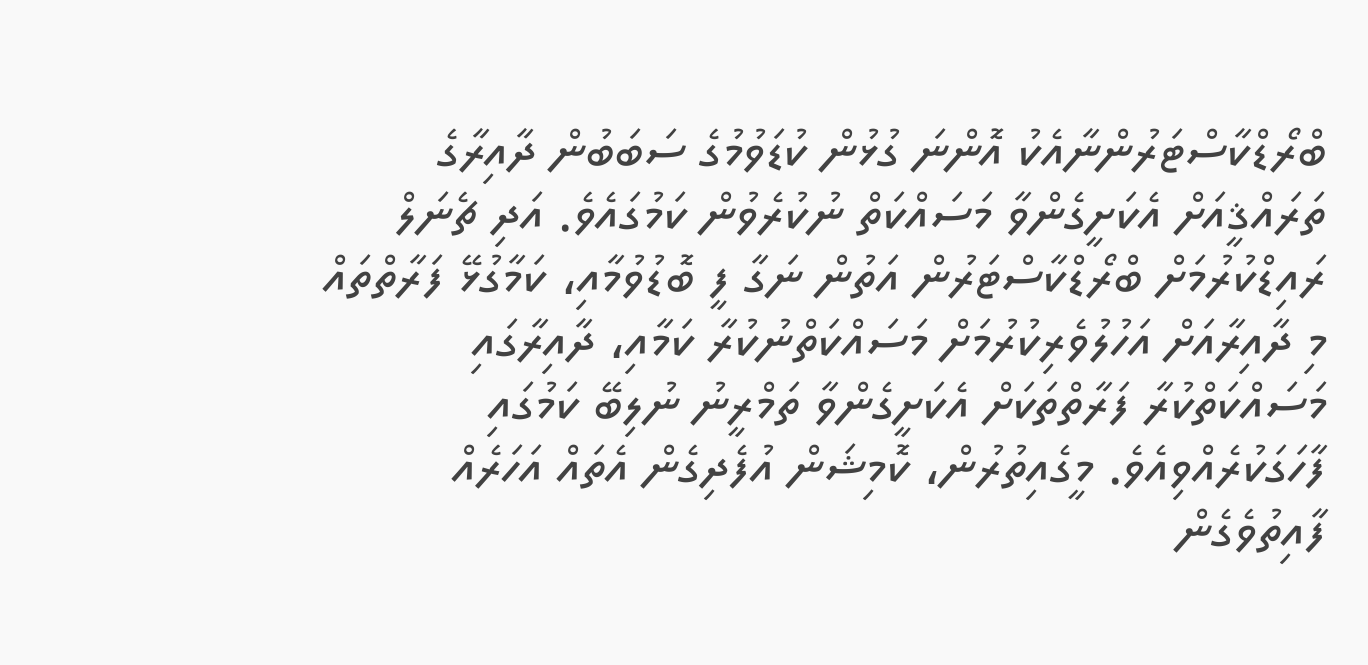ބްރޯޑްކާސްޓަރުންނާއެކު އޮންނަ ގުޅުން ކުޑަވުމުގެ ސަބަބުން ދާއިރާގެ ތަރައްޤީއަށް އެކަށީގެންވާ މަސައްކަތް ނުކުރެވުން ކަމުގައެވެ. އަދި ޗެނަލް ރައިޑްކުރުމަށް ބްރޯޑްކާސްޓަރުން އަތުން ނަގާ ފީ ބޮޑުވުމާއި، ކަމާގުޅޭ ފަރާތްތައް މި ދާއިރާއަށް އަހުލުވެރިކުރުމަށް މަސައްކަތްނުކުރާ ކަމާއި، ދާއިރާގައި މަސައްކަތްކުރާ ފަރާތްތަކަށް އެކަށީގެންވާ ތަމްރީނު ނުލިބޭ ކަމުގައި ފާހަގަކުރެއްވިއެވެ. މީގެއިތުރުން، ކޮމިޝަން އުފެދިގެން އެތައް އަހަރެއް ފާއިތުވެގެން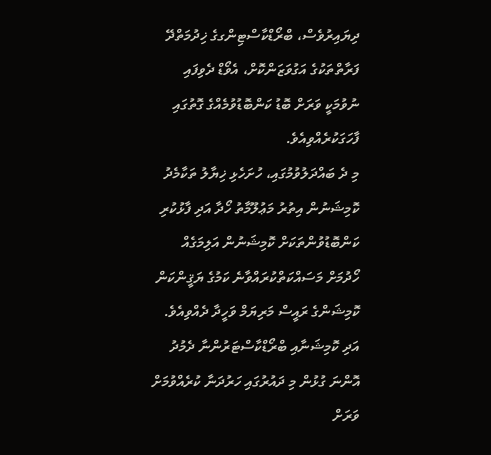ދިޔައިރުވެސް، ބްރޯޑްކާސްޓިންގގެ ޚިދުމަތްދޭ ފަރާތްތަކުގެ އަގުވަޒަންކޮށް، އެވޯޑް ދެވިފައި ނުވުމަކީ ވަރަށް ބޮޑު ކަންބޮޑުވުމެއްގެ ގޮތުގައި ފާހަގަކުރެއްވިއެވެ.
މި ދެ ބައްދަލުވުމުގައި، ހުށަހެޅި ޚިޔާލު ތަކާމެދު ކޮމިޝަނުން އިތުރު މަޢުލޫމާތު ހޯދާ އަދި ފާޅުކުރި ކަންބޮޑުވުންތަކަށް ކޮމިޝަނުން އަލިމަގެއް ހޯދުމަށް މަސައްކަތްކުރައްވާނެ ކަމުގެ ޔަޤީންކަން ކޮމިޝަންގެ ރައީސް މަރިޔަމް ވަހީދާ ދެއްވިއެވެ. އަދި ކޮމިޝަނާއި ބްރޯޑްކާސްޓަރުންނާ ދެމުދު އޮންނަ ގުޅުން މި ދައުރުގައި ހަރުދަނާ ކުރެއްވުމަށް ވަރަށް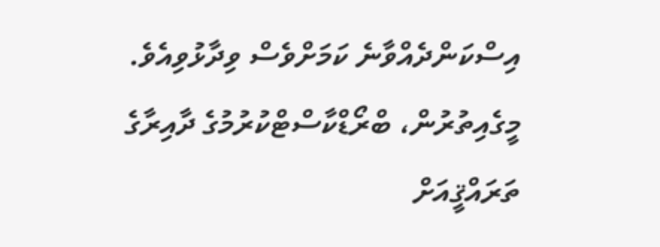އިސްކަންދެއްވާނެ ކަމަށްވެސް ވިދާޅުވިއެވެ. މީގެއިތުރުން، ބްރޯޑްކާސްޓްކުރުމުގެ ދާއިރާގެ ތަރައްޤީއަށް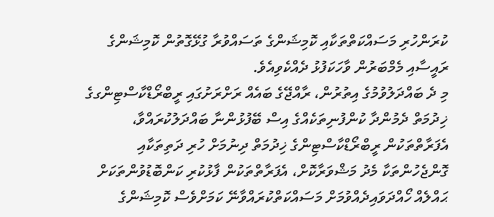ކުރަންހުރި މަސައްކަތްތަކާއި ކޮމިޝަންގެ ތަސައްވުރާ ގުޅޭގޮތުން ކޮމިޝަންގެ ރައީސާއި މެމްބަރުން ވާހަކަފުޅު ދެއްކެވިއެވެ.
މި ދެ ބައްދަލުވުމުގެ އިތުރުން، ރާއްޖޭގެ ބައެއް ރަށްރަށުގައި ރީބްރޯޑްކާސްޓިންގގެ ޚިދުމަތް ދެމުންދާ ކުންފުނިތަކެއްގެ އިސް ބޭފުޅުންނާ ބައްދަލުކުރައްވާ، އެފަރާތްތަކުން ރީބްރޯޑްކާސްޓިންގެ ޚިދުމަތް ދިނުމަށް ހުރި ދަތިތަކާއި ގޮންޖެހުންތަކާ މެދު މަޝްވަރާކޮށް، އެފަރާތްތަކުން ފާޅުކުރި ކަންބޮޑުވުންތަކަށް ޙައްލެއް ހޯއްދަވައިދެއްވުމަށް މަސައްކަތްކުރައްވާނޭ ކަމަށްވެސް ކޮމިޝަންގެ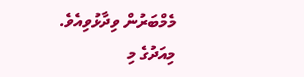މެމްބަރުން ވިދާޅުވިއެވެ.
މިއަދުގެ މި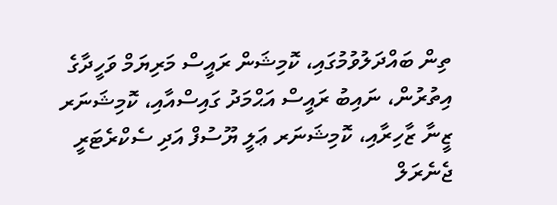ތިން ބައްދަލުވުމުގައި، ކޮމިޝަން ރައީސް މަރިޔަމް ވަހީދާގެ އިތުރުން، ނައިބު ރައީސް އަޙްމަދު ގައިސްއާއި، ކޮމިޝަނަރ ޒީނާ ޒާހިރާއި، ކޮމިޝަނަރ ޢަލީ ޔޫސުފް އަދި ސެކްރެޓަރީ ޖެނެރަލް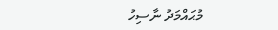މުޙައްމަދު ނާސިހު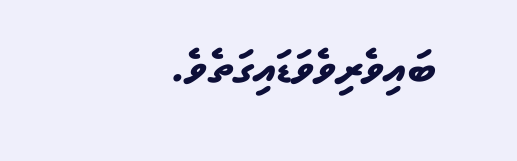ބައިވެރިވެވަޑައިގަތެވެ.